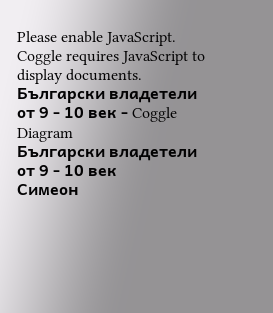Please enable JavaScript.
Coggle requires JavaScript to display documents.
Български владетели от 9 - 10 век - Coggle Diagram
Български владетели от 9 - 10 век
Симеон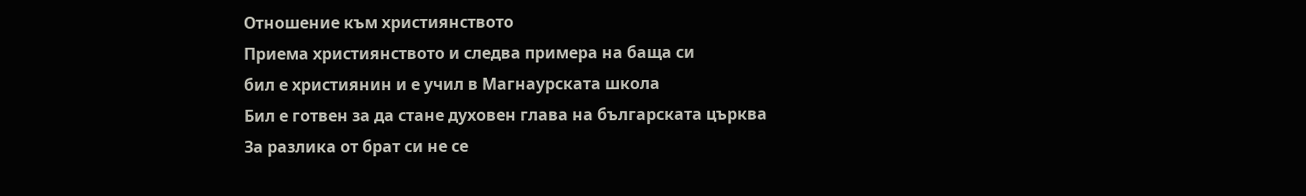Отношение към християнството
Приема християнството и следва примера на баща си
бил е християнин и е учил в Магнаурската школа
Бил е готвен за да стане духовен глава на българската църква
За разлика от брат си не се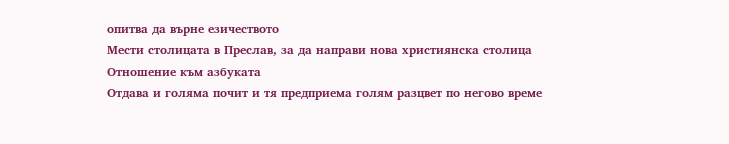опитва да върне езичеството
Мести столицата в Преслав, за да направи нова християнска столица
Отношение към азбуката
Отдава и голяма почит и тя предприема голям разцвет по негово време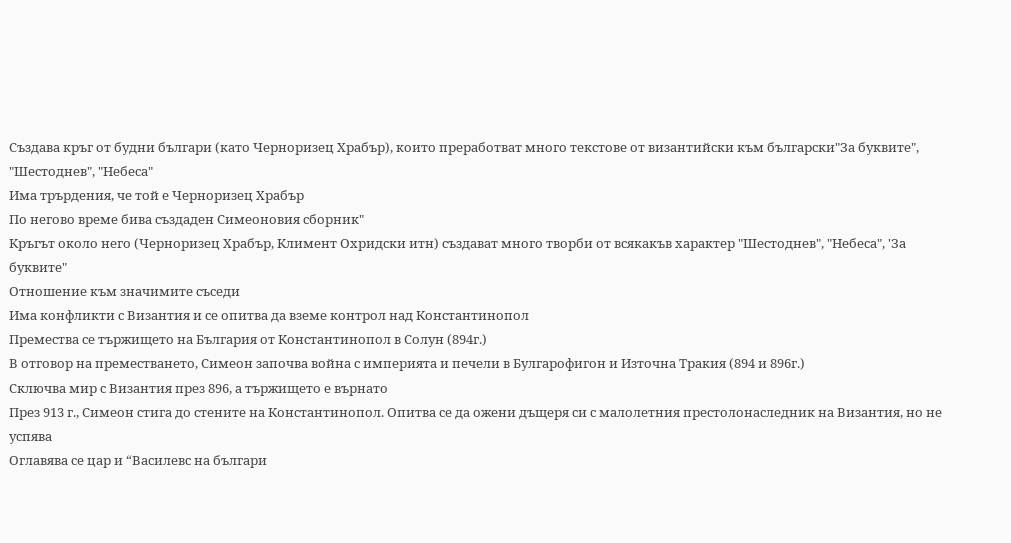Създава кръг от будни българи (като Черноризец Храбър), които преработват много текстове от византийски към български"За буквите", "Шестоднев", "Небеса"
Има трърдения, че той е Черноризец Храбър
По негово време бива създаден Симеоновия сборник"
Кръгът около него (Черноризец Храбър, Климент Охридски итн) създават много творби от всякакъв характер "Шестоднев", "Небеса", 'За буквите"
Отношение към значимите съседи
Има конфликти с Византия и се опитва да вземе контрол над Константинопол
Премества се тържището на България от Константинопол в Солун (894г.)
В отговор на преместването, Симеон започва война с империята и печели в Булгарофигон и Източна Тракия (894 и 896г.)
Сключва мир с Византия през 896, а тържището е върнато
През 913 г., Симеон стига до стените на Константинопол. Опитва се да ожени дъщеря си с малолетния престолонаследник на Византия, но не успява
Оглавява се цар и “Василевс на българи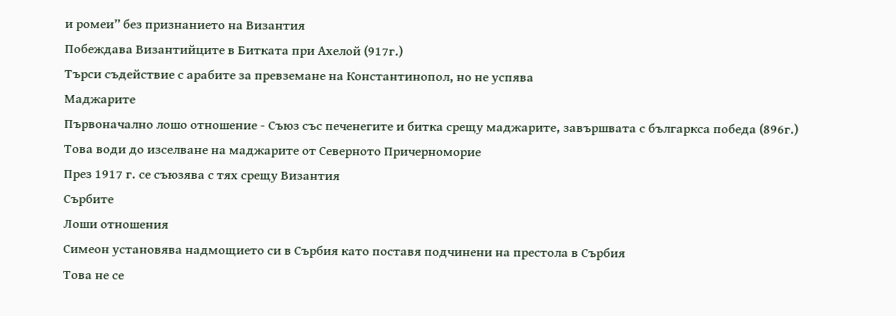и ромеи” без признанието на Византия
Побеждава Византийците в Битката при Ахелой (917г.)
Търси съдействие с арабите за превземане на Константинопол, но не успява
Маджарите
Първоначално лошо отношение - Съюз със печенегите и битка срещу маджарите, завършвата с българкса победа (896г.)
Това води до изселване на маджарите от Северното Причерноморие
През 1917 г. се съюзява с тях срещу Византия
Сърбите
Лоши отношения
Симеон установява надмощието си в Сърбия като поставя подчинени на престола в Сърбия
Това не се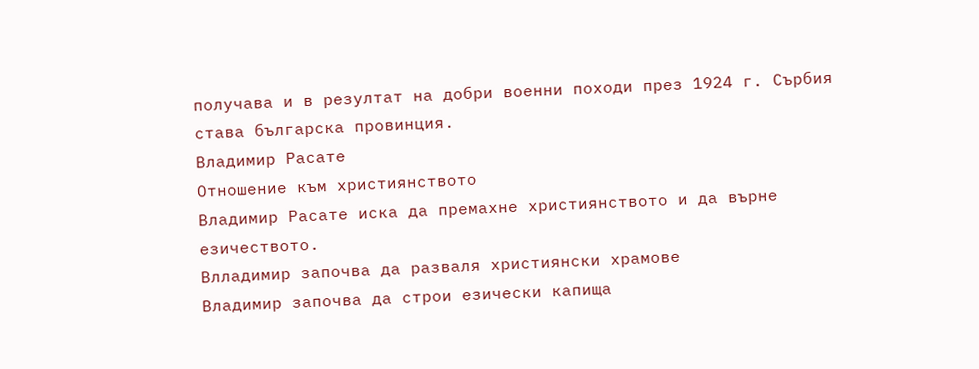получава и в резултат на добри военни походи през 1924 г. Сърбия става българска провинция.
Владимир Расате
Отношение към християнството
Владимир Расате иска да премахне християнството и да върне езичеството.
Влладимир започва да разваля християнски храмове
Владимир започва да строи езически капища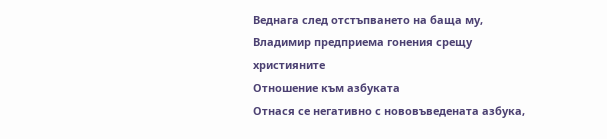Веднага след отстъпването на баща му, Владимир предприема гонения срещу християните
Отношение към азбуката
Отнася се негативно с нововъведената азбука,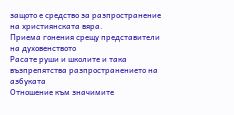защото е средство за разпространение на християнската вяра.
Приема гонения срещу представители на духовенството
Расате руши и школите и така възпрепятства разпространението на азбуката
Отношение към значимите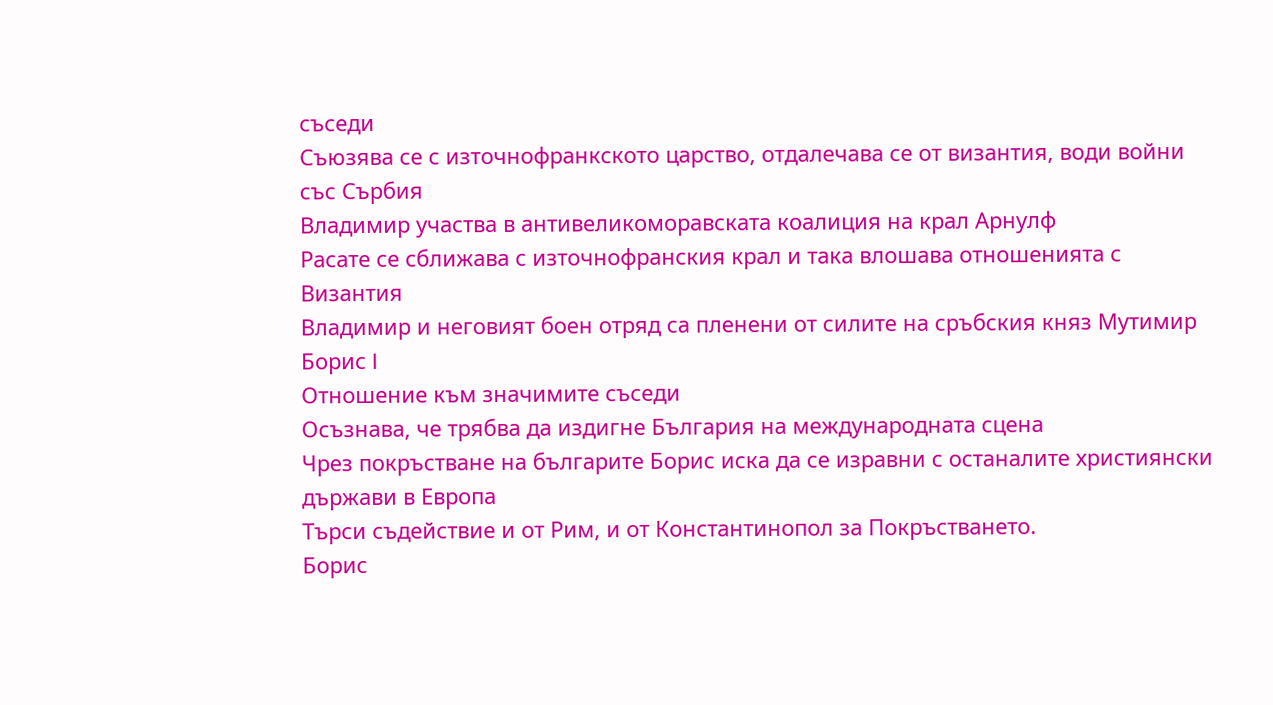съседи
Съюзява се с изтoчнофранкското царство, отдалечава се от византия, води войни със Сърбия
Владимир участва в антивеликоморавската коалиция на крал Арнулф
Расате се сближава с източнофранския крал и така влошава отношенията с Византия
Владимир и неговият боен отряд са пленени от силите на сръбския княз Мутимир
Борис I
Отношение към значимите съседи
Осъзнава, че трябва да издигне България на международната сцена
Чрез покръстване на българите Борис иска да се изравни с останалите християнски държави в Европа
Търси съдействие и от Рим, и от Константинопол за Покръстването.
Борис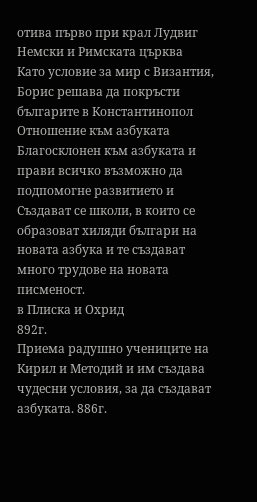отива първо при крал Лудвиг Немски и Римската църква
Като условие за мир с Византия, Борис решава да покръсти българите в Константинопол
Отношение към азбуката
Благосклонен към азбуката и прави всичко възможно да подпомогне развитието и
Създават се школи, в които се образоват хиляди българи на новата азбука и те създават много трудове на новата писменост.
в Плиска и Охрид
892г.
Приема радушно учениците на Кирил и Методий и им създава чудесни условия, за да създават азбуката. 886г.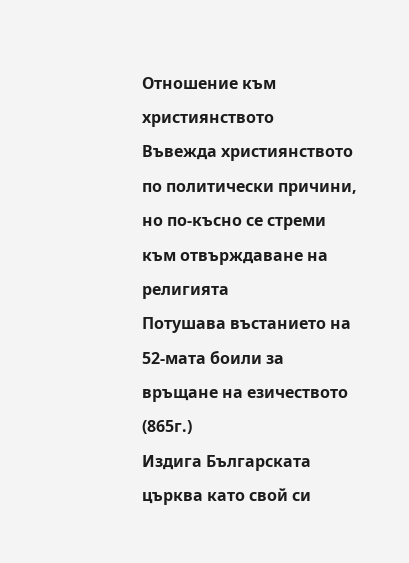Отношение към християнството
Въвежда християнството по политически причини, но по-късно се стреми към отвърждаване на религията
Потушава въстанието на 52-мата боили за връщане на езичеството (865г.)
Издига Българската църква като свой си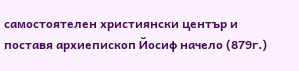самостоятелен християнски център и поставя архиепископ Йосиф начело (879г.)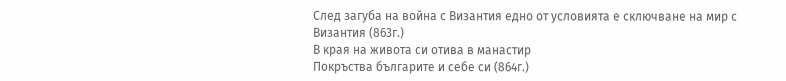След загуба на война с Византия едно от условията е сключване на мир с Византия (863г.)
В края на живота си отива в манастир
Покръства българите и себе си (864г.)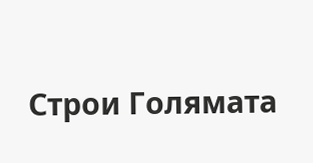Строи Голямата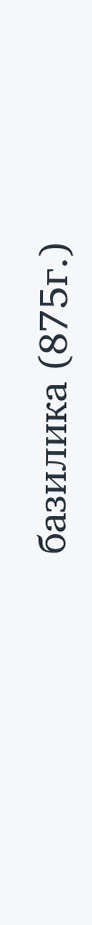базилика (875г.)